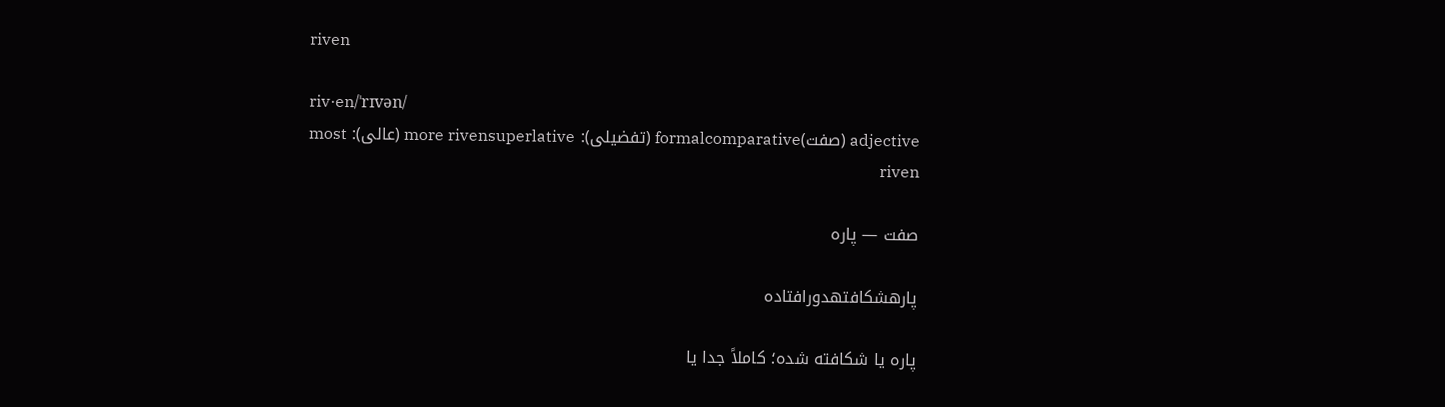riven

riv·en/ˈrɪvən/
adjective (صفت)formalcomparative (تفضیلی): more rivensuperlative (عالی): most riven

صفت — پاره

پارهشکافتهدورافتاده

پاره یا شکافته شده؛ کاملاً جدا یا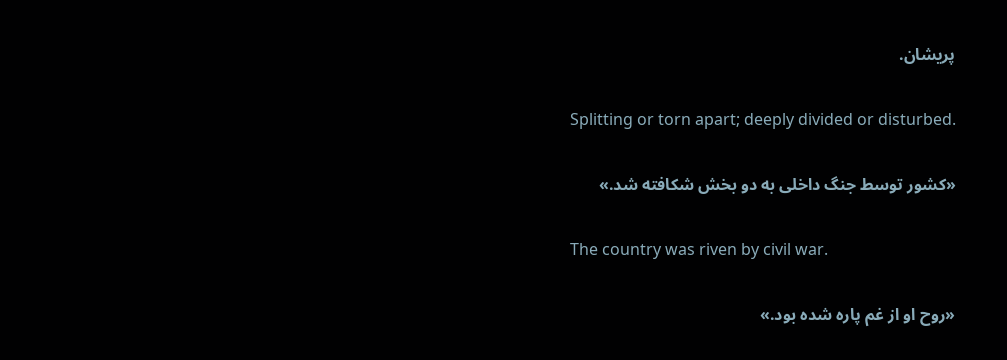پریشان.

Splitting or torn apart; deeply divided or disturbed.

«کشور توسط جنگ داخلی به دو بخش شکافته شد.»

The country was riven by civil war.

«روح او از غم پاره شده بود.»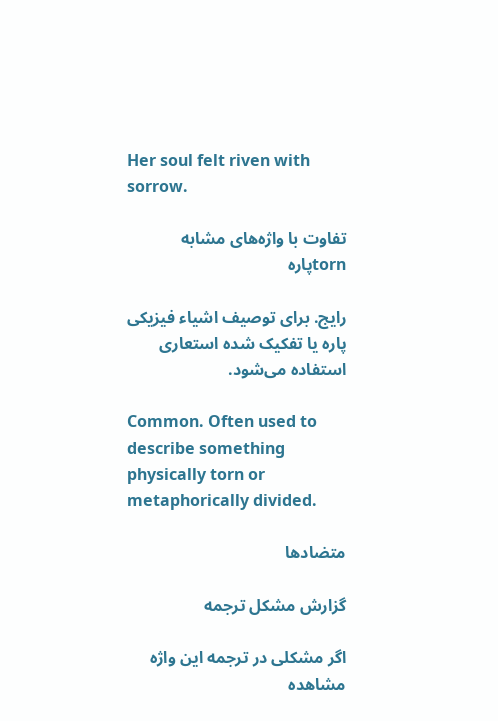Her soul felt riven with sorrow.

تفاوت با واژه‌های مشابه
tornپاره

رایج. برای توصیف اشیاء فیزیکی پاره یا تفکیک شده استعاری استفاده می‌شود.

Common. Often used to describe something physically torn or metaphorically divided.

متضادها

گزارش مشکل ترجمه

اگر مشکلی در ترجمه این واژه مشاهده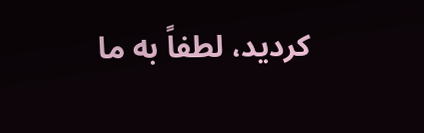کردید، لطفاً به ما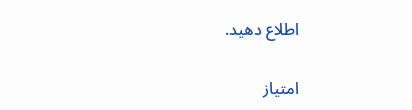اطلاع دهید.

امتیاز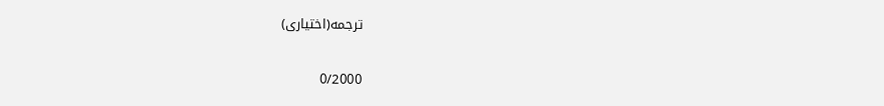ترجمه(اختیاری)

0/2000